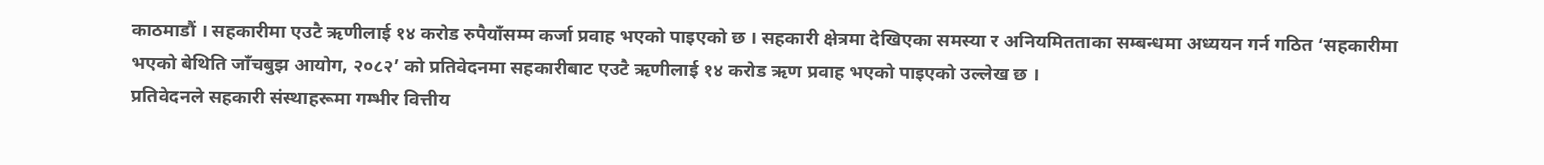काठमाडौं । सहकारीमा एउटै ऋणीलाई १४ करोड रुपैयाँसम्म कर्जा प्रवाह भएको पाइएको छ । सहकारी क्षेत्रमा देखिएका समस्या र अनियमितताका सम्बन्धमा अध्ययन गर्न गठित ‘सहकारीमा भएको बेथिति जाँचबुझ आयोग, २०८२’ को प्रतिवेदनमा सहकारीबाट एउटै ऋणीलाई १४ करोड ऋण प्रवाह भएको पाइएको उल्लेख छ ।
प्रतिवेदनले सहकारी संस्थाहरूमा गम्भीर वित्तीय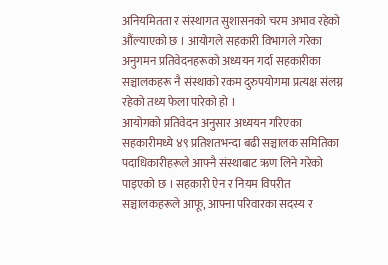अनियमितता र संस्थागत सुशासनको चरम अभाव रहेको औंल्याएको छ । आयोगले सहकारी विभागले गरेका अनुगमन प्रतिवेदनहरूको अध्ययन गर्दा सहकारीका सञ्चालकहरू नै संस्थाको रकम दुरुपयोगमा प्रत्यक्ष संलग्न रहेको तथ्य फेला पारेको हो ।
आयोगको प्रतिवेदन अनुसार अध्ययन गरिएका सहकारीमध्ये ४९ प्रतिशतभन्दा बढी सञ्चालक समितिका पदाधिकारीहरूले आफ्नै संस्थाबाट ऋण लिने गरेको पाइएको छ । सहकारी ऐन र नियम विपरीत सञ्चालकहरूले आफू, आफ्ना परिवारका सदस्य र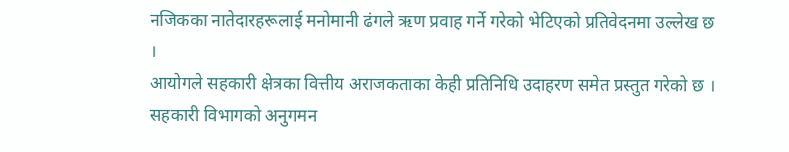नजिकका नातेदारहरूलाई मनोमानी ढंगले ऋण प्रवाह गर्ने गरेको भेटिएको प्रतिवेदनमा उल्लेख छ ।
आयोगले सहकारी क्षेत्रका वित्तीय अराजकताका केही प्रतिनिधि उदाहरण समेत प्रस्तुत गरेको छ । सहकारी विभागको अनुगमन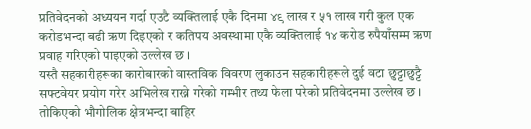प्रतिवेदनको अध्ययन गर्दा एउटै व्यक्तिलाई एकै दिनमा ४९ लाख र ५१ लाख गरी कुल एक करोडभन्दा बढी ऋण दिइएको र कतिपय अवस्थामा एकै व्यक्तिलाई १४ करोड रुपैयाँसम्म ऋण प्रवाह गरिएको पाइएको उल्लेख छ ।
यस्तै सहकारीहरूका कारोबारको वास्तविक विवरण लुकाउन सहकारीहरूले दुई वटा छुट्टाछुट्टै सफ्टवेयर प्रयोग गरेर अभिलेख राख्ने गरेको गम्भीर तथ्य फेला परेको प्रतिवेदनमा उल्लेख छ । तोकिएको भौगोलिक क्षेत्रभन्दा बाहिर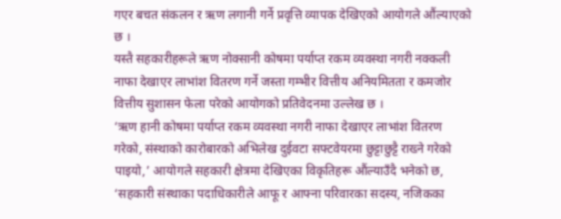गएर बचत संकलन र ऋण लगानी गर्ने प्रवृत्ति व्यापक देखिएको आयोगले औंल्याएको छ ।
यस्तै सहकारीहरूले ऋण नोक्सानी कोषमा पर्याप्त रकम व्यवस्था नगरी नक्कली नाफा देखाएर लाभांश वितरण गर्ने जस्ता गम्भीर वित्तीय अनियमितता र कमजोर वित्तीय सुशासन फेला परेको आयोगको प्रतिवेदनमा उल्लेख छ ।
‘ऋण हानी कोषमा पर्याप्त रकम व्यवस्था नगरी नाफा देखाएर लाभांश वितरण गरेको, संस्थाको कारोबारको अभिलेख दुईवटा सफ्टवेयरमा छुट्टाछुट्टै राख्ने गरेको पाइयो,’ आयोगले सहकारी क्षेत्रमा देखिएका विकृतिहरू औंल्याउँदै भनेको छ, ‘सहकारी संस्थाका पदाधिकारीले आफू र आफ्ना परिवारका सदस्य, नजिकका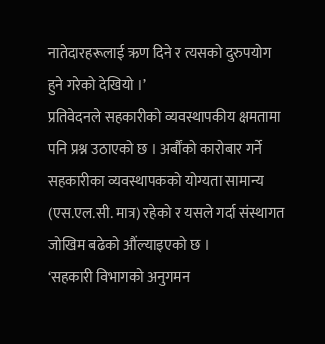नातेदारहरूलाई ऋण दिने र त्यसको दुरुपयोग हुने गरेको देखियो ।’
प्रतिवेदनले सहकारीको व्यवस्थापकीय क्षमतामा पनि प्रश्न उठाएको छ । अर्बौंको कारोबार गर्ने सहकारीका व्यवस्थापकको योग्यता सामान्य (एस.एल.सी. मात्र) रहेको र यसले गर्दा संस्थागत जोखिम बढेको औंल्याइएको छ ।
‘सहकारी विभागको अनुगमन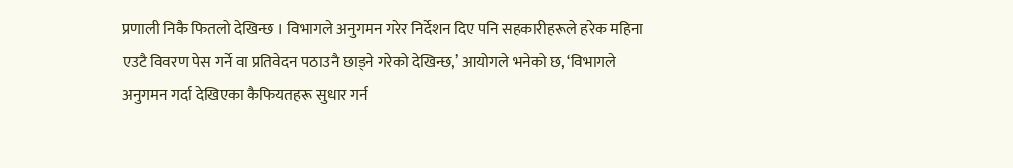प्रणाली निकै फितलो देखिन्छ । विभागले अनुगमन गरेर निर्देशन दिए पनि सहकारीहरूले हरेक महिना एउटै विवरण पेस गर्ने वा प्रतिवेदन पठाउनै छाड्ने गरेको देखिन्छ,’ आयोगले भनेको छ, ‘विभागले अनुगमन गर्दा देखिएका कैफियतहरू सुधार गर्न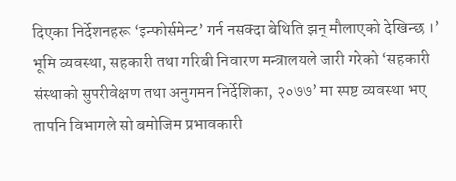दिएका निर्देशनहरू ‘इन्फोर्समेन्ट’ गर्न नसक्दा बेथिति झन् मौलाएको देखिन्छ ।’
भूमि व्यवस्था, सहकारी तथा गरिबी निवारण मन्त्रालयले जारी गरेको ‘सहकारी संस्थाको सुपरीवेक्षण तथा अनुगमन निर्देशिका, २०७७’ मा स्पष्ट व्यवस्था भए तापनि विभागले सो बमोजिम प्रभावकारी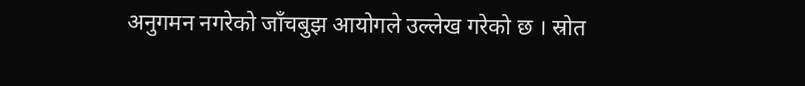अनुगमन नगरेको जाँचबुझ आयोगले उल्लेख गरेको छ । स्रोत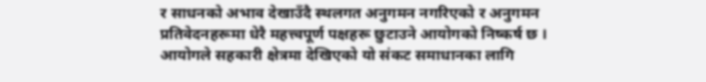र साधनको अभाव देखाउँदै स्थलगत अनुगमन नगरिएको र अनुगमन प्रतिवेदनहरूमा धेरै महत्त्वपूर्ण पक्षहरू छुटाउने आयोगको निष्कर्ष छ ।
आयोगले सहकारी क्षेत्रमा देखिएको यो संकट समाधानका लागि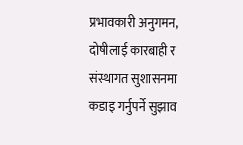प्रभावकारी अनुगमन, दोषीलाई कारबाही र संस्थागत सुशासनमा कडाइ गर्नुपर्ने सुझाव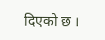दिएको छ ।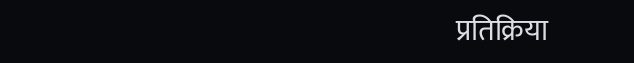प्रतिक्रिया